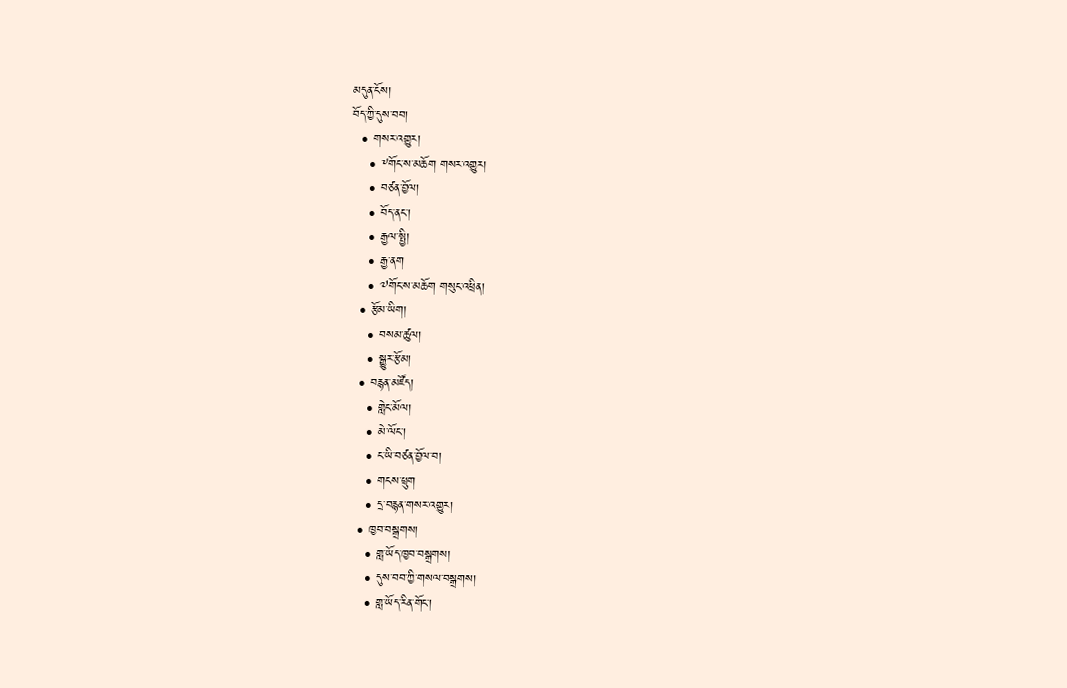མདུན་ངོས།
བོད་ཀྱི་དུས་བབ།
  • གསར་འགྱུར།
    • ༸གོང་ས་མཆོག གསར་འགྱུར།
    • བཙན་བྱོལ།
    • བོད་ནང་།
    • རྒྱལ་སྤྱི།
    • རྒྱ་ནག
    • ༧གོང་ས་མཆོག གསུང་འཕྲིན།
  • རྩོམ་ཡིག།
    • བསམ་ཚུལ།
    • སྒྱུར་རྩོམ།
  • བརྙན་མཛོད།
    • གླེང་མོལ།
    • མེ་ལོང་།
    • ང་ཡི་བཙན་བྱོལ་བ།
    • གངས་ཕྲུག
    • དྲ་བརྙན་གསར་འགྱུར།
  • ཁྱབ་བསྒྲགས།
    • གླ་ཡོད་ཁྱབ་བསྒྲགས།
    • དུས་བབ་ཀྱི་གསལ་བསྒྲགས།
    • གླ་ཡོད་རིན་གོང་།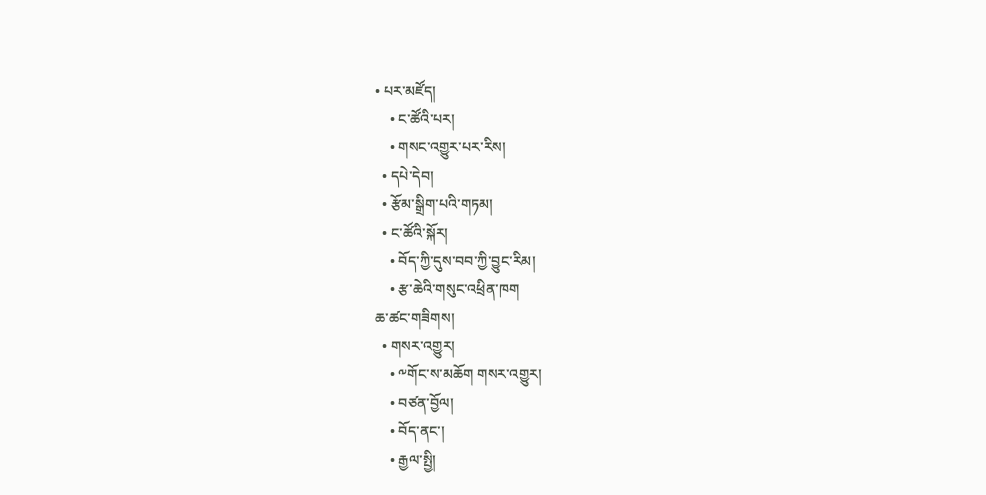• པར་མཛོད།
    • ང་ཚོའི་པར།
    • གསང་འགྱུར་པར་རིས།
  • དཔེ་དེབ།
  • རྩོམ་སྒྲིག་པའི་གཏམ།
  • ང་ཚོའི་སྐོར།
    • བོད་ཀྱི་དུས་བབ་ཀྱི་བྱུང་རིམ།
    • རྩ་ཆེའི་གསུང་འཕྲིན་ཁག
ཆ་ཚང་གཟིགས།
  • གསར་འགྱུར།
    • ༸གོང་ས་མཆོག གསར་འགྱུར།
    • བཙན་བྱོལ།
    • བོད་ནང་།
    • རྒྱལ་སྤྱི།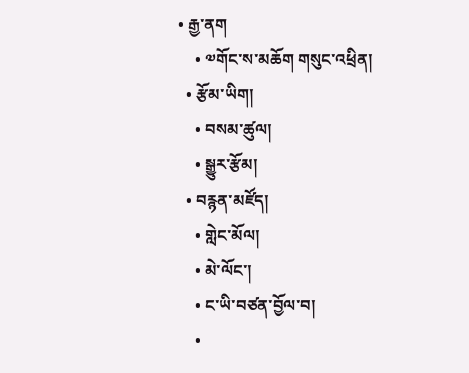• རྒྱ་ནག
    • ༧གོང་ས་མཆོག གསུང་འཕྲིན།
  • རྩོམ་ཡིག།
    • བསམ་ཚུལ།
    • སྒྱུར་རྩོམ།
  • བརྙན་མཛོད།
    • གླེང་མོལ།
    • མེ་ལོང་།
    • ང་ཡི་བཙན་བྱོལ་བ།
    •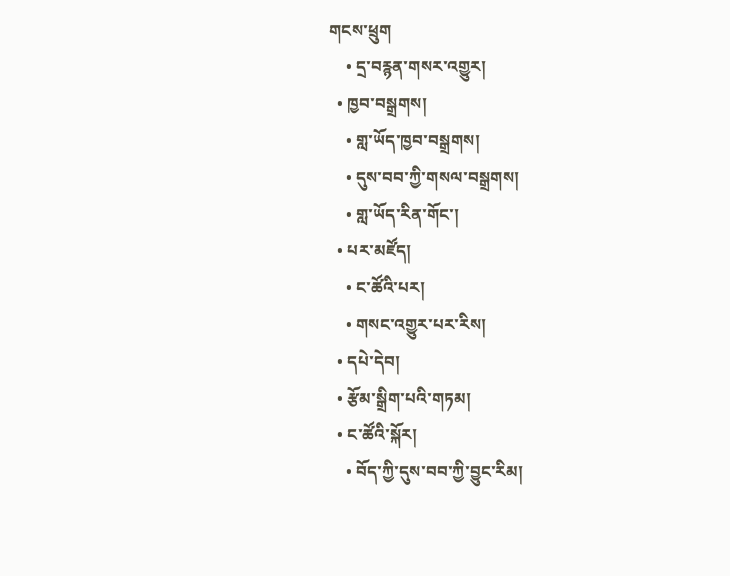གངས་ཕྲུག
    • དྲ་བརྙན་གསར་འགྱུར།
  • ཁྱབ་བསྒྲགས།
    • གླ་ཡོད་ཁྱབ་བསྒྲགས།
    • དུས་བབ་ཀྱི་གསལ་བསྒྲགས།
    • གླ་ཡོད་རིན་གོང་།
  • པར་མཛོད།
    • ང་ཚོའི་པར།
    • གསང་འགྱུར་པར་རིས།
  • དཔེ་དེབ།
  • རྩོམ་སྒྲིག་པའི་གཏམ།
  • ང་ཚོའི་སྐོར།
    • བོད་ཀྱི་དུས་བབ་ཀྱི་བྱུང་རིམ།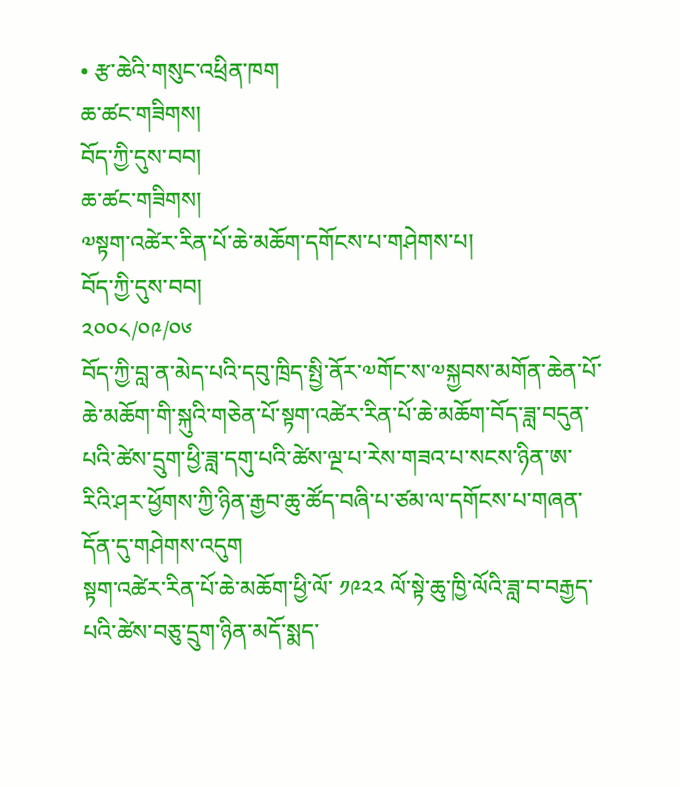• རྩ་ཆེའི་གསུང་འཕྲིན་ཁག
ཆ་ཚང་གཟིགས།
བོད་ཀྱི་དུས་བབ།
ཆ་ཚང་གཟིགས།
༧སྟག་འཚེར་རིན་པོ་ཆེ་མཆོག་དགོངས་པ་གཤེགས་པ།
བོད་ཀྱི་དུས་བབ།
༢༠༠༨/༠༩/༠༦
བོད་ཀྱི་བླ་ན་མེད་པའི་དབུ་ཁྲིད་སྤྱི་ནོར་༧གོང་ས་༧སྐྱབས་མགོན་ཆེན་པོ་ཆེ་མཆོག་གི་སྐུའི་གཅེན་པོ་སྟག་འཚེར་རིན་པོ་ཆེ་མཆོག་བོད་ཟླ་བདུན་པའི་ཚེས་དྲུག་ཕྱི་ཟླ་དགུ་པའི་ཚེས་ལྔ་པ་རེས་གཟའ་པ་སངས་ཉིན་ཨ་རིའི་ཤར་ཕྱོགས་ཀྱི་ཉིན་རྒྱབ་ཆུ་ཚོད་བཞི་པ་ཙམ་ལ་དགོངས་པ་གཞན་དོན་དུ་གཤེགས་འདུག
སྟག་འཚེར་རིན་པོ་ཆེ་མཆོག་ཕྱི་ལོ་ ༡༩༢༢ ལོ་སྟེ་ཆུ་ཁྱི་ལོའི་ཟླ་བ་བརྒྱད་པའི་ཚེས་བཅུ་དྲུག་ཉིན་མདོ་སྨད་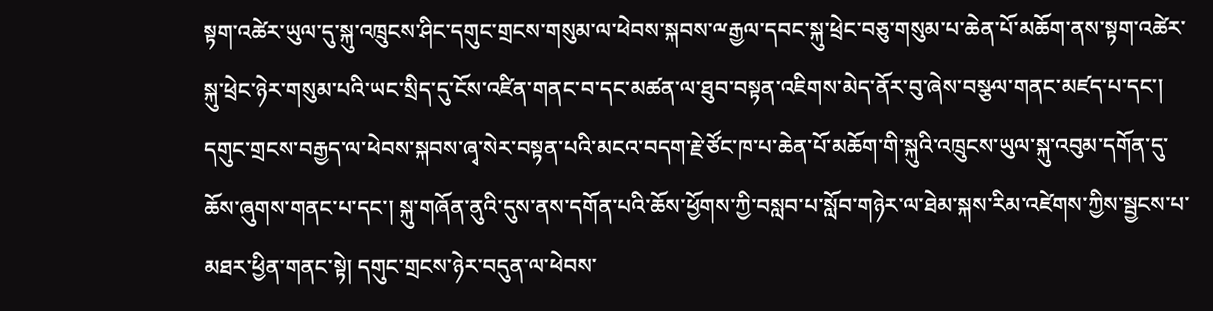སྟག་འཚེར་ཡུལ་དུ་སྐུ་འཁྲུངས་ཤིང་དགུང་གྲངས་གསུམ་ལ་ཕེབས་སྐབས་ྋརྒྱལ་དབང་སྐུ་ཕྲེང་བཅུ་གསུམ་པ་ཆེན་པོ་མཆོག་ནས་སྟག་འཚེར་སྐུ་ཕྲེང་ཉེར་གསུམ་པའི་ཡང་སྲིད་དུ་ངོས་འཛིན་གནང་བ་དང་མཚན་ལ་ཐུབ་བསྟན་འཇིགས་མེད་ནོར་བུ་ཞེས་བསྩལ་གནང་མཛད་པ་དང་། དགུང་གྲངས་བརྒྱད་ལ་ཕེབས་སྐབས་ཞྭ་སེར་བསྟན་པའི་མངའ་བདག་རྗེ་ཙོང་ཁ་པ་ཆེན་པོ་མཆོག་གི་སྐུའི་འཁྲུངས་ཡུལ་སྐུ་འབུམ་དགོན་དུ་ཆོས་ཞུགས་གནང་པ་དང་། སྐུ་གཞོན་ནུའི་དུས་ནས་དགོན་པའི་ཆོས་ཕྱོགས་ཀྱི་བསླབ་པ་སློབ་གཉེར་ལ་ཐེམ་སྐས་རིམ་འཛེགས་ཀྱིས་སྦྱངས་པ་མཐར་ཕྱིན་གནང་སྟེ། དགུང་གྲངས་ཉེར་བདུན་ལ་ཕེབས་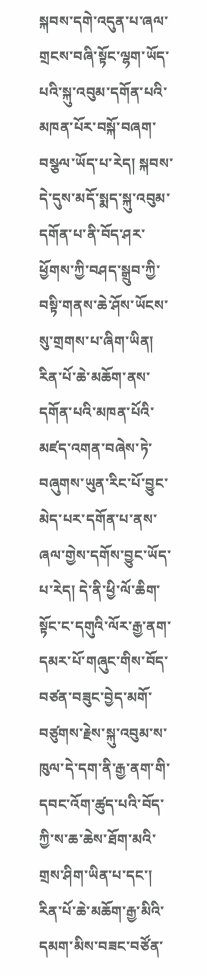སྐབས་དགེ་འདུན་པ་ཞལ་གྲངས་བཞི་སྟོང་ལྷག་ཡོད་པའི་སྐུ་འབུམ་དགོན་པའི་མཁན་པོར་བསྐོ་བཞག་བསྩལ་ཡོད་པ་རེད། སྐབས་དེ་དུས་མདོ་སྨད་སྐུ་འབུམ་དགོན་པ་ནི་བོད་ཤར་ཕྱོགས་ཀྱི་བཤད་སྒྲུབ་ཀྱི་བསྟི་གནས་ཆེ་ཤོས་ཡོངས་སུ་གྲགས་པ་ཞིག་ཡིན། རིན་པོ་ཆེ་མཆོག་ནས་དགོན་པའི་མཁན་པོའི་མཛད་འགན་བཞེས་ཏེ་བཞུགས་ཡུན་རིང་པོ་བྱུང་མེད་པར་དགོན་པ་ནས་ཞལ་གྱེས་དགོས་བྱུང་ཡོད་པ་རེད། དེ་ནི་ཕྱི་ལོ་ཆིག་སྟོང་ང་དགུའི་ལོར་རྒྱ་ནག་དམར་པོ་གཞུང་གིས་བོད་བཙན་བཟུང་བྱེད་མགོ་བཙུགས་རྗེས་སྐུ་འབུམ་ས་ཁུལ་དེ་དག་ནི་རྒྱ་ནག་གི་དབང་འོག་ཚུད་པའི་བོད་ཀྱི་ས་ཆ་ཆེས་ཐོག་མའི་གྲས་ཤིག་ཡིན་པ་དང་། རིན་པོ་ཆེ་མཆོག་རྒྱ་མིའི་དམག་མིས་བཟང་བཙོན་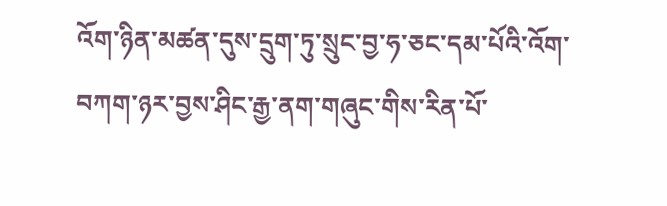འོག་ཉིན་མཚན་དུས་དྲུག་ཏུ་སྲུང་བྱ་ཧ་ཅང་དམ་པོའི་འོག་བཀག་ཉར་བྱས་ཤིང་རྒྱ་ནག་གཞུང་གིས་རིན་པོ་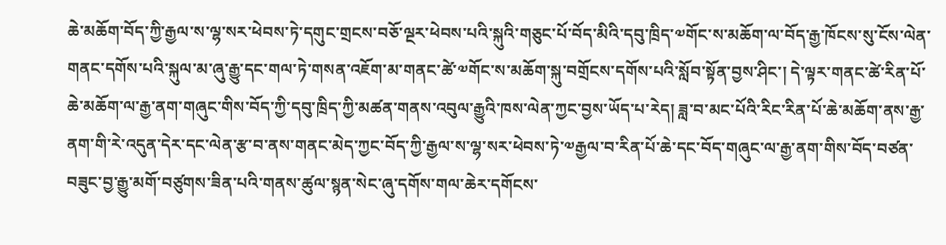ཆེ་མཆོག་བོད་ཀྱི་རྒྱལ་ས་ལྷ་སར་ཕེབས་ཏེ་དགུང་གྲངས་བཅོ་ལྔར་ཕེབས་པའི་སྐུའི་གཅུང་པོ་བོད་མིའི་དབུ་ཁྲིད་༧གོང་ས་མཆོག་ལ་བོད་རྒྱ་ཁོངས་སུ་ངོས་ལེན་གནང་དགོས་པའི་སྐུལ་མ་ཞུ་རྒྱུ་དང་གལ་ཏེ་གསན་འཇོག་མ་གནང་ཚེ་༧གོང་ས་མཆོག་སྐུ་བགྲོངས་དགོས་པའི་སློབ་སྟོན་བྱས་ཤིང་། དེ་ལྟར་གནང་ཚེ་རིན་པོ་ཆེ་མཆོག་ལ་རྒྱ་ནག་གཞུང་གིས་བོད་ཀྱི་དབུ་ཁྲིད་ཀྱི་མཚན་གནས་འབུལ་རྒྱུའི་ཁས་ལེན་ཀྱང་བྱས་ཡོད་པ་རེད། ཟླ་བ་མང་པོའི་རིང་རིན་པོ་ཆེ་མཆོག་ནས་རྒྱ་ནག་གི་རེ་འདུན་དེར་དང་ལེན་རྩ་བ་ནས་གནང་མེད་ཀྱང་བོད་ཀྱི་རྒྱལ་ས་ལྷ་སར་ཕེབས་ཏེ་༧རྒྱལ་བ་རིན་པོ་ཆེ་དང་བོད་གཞུང་ལ་རྒྱ་ནག་གིས་བོད་བཙན་བཟུང་བྱ་རྒྱུ་མགོ་བཙུགས་ཟིན་པའི་གནས་ཚུལ་སྙན་སེང་ཞུ་དགོས་གལ་ཆེར་དགོངས་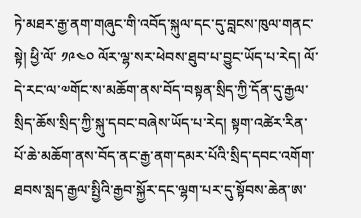ཏེ་མཐར་རྒྱ་ནག་གཞུང་གི་འབོད་སྐུལ་དང་དུ་བླངས་ཁུལ་གནང་སྟེ། ཕྱི་ལོ་ ༡༩༤༠ ལོར་ལྷ་སར་ཕེབས་ཐུབ་པ་བྱུང་ཡོད་པ་རེད། ལོ་དེ་རང་ལ་༧གོང་ས་མཆོག་ནས་བོད་བསྟན་སྲིད་ཀྱི་དོན་དུ་རྒྱལ་སྲིད་ཆོས་སྲིད་ཀྱི་སྐུ་དབང་བཞེས་ཡོད་པ་རེད། སྟག་འཚེར་རིན་པོ་ཆེ་མཆོག་ནས་བོད་ནང་རྒྱ་ནག་དམར་པོའི་སྲིད་དབང་འགོག་ཐབས་སླད་རྒྱལ་སྤྱིའི་རྒྱབ་སྐྱོར་དང་ལྷག་པར་དུ་སྟོབས་ཆེན་ཨ་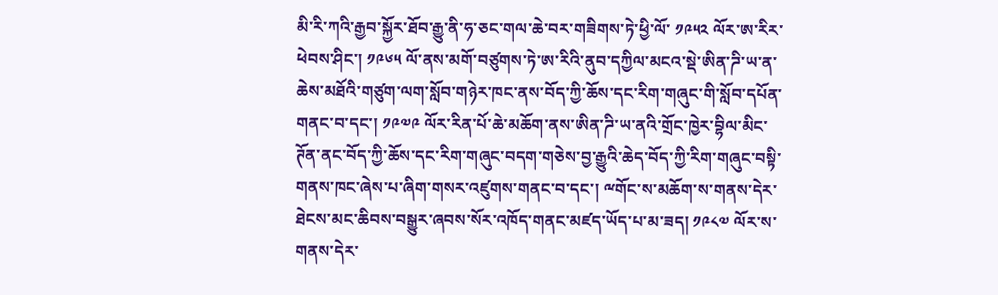མི་རི་ཀའི་རྒྱབ་སྐྱོར་ཐོབ་རྒྱུ་ནི་ཧ་ཅང་གལ་ཆེ་བར་གཟིགས་ཏེ་ཕྱི་ལོ་ ༡༩༥༢ ལོར་ཨ་རིར་ཕེབས་ཤིང་། ༡༩༦༥ ལོ་ནས་མགོ་བཙུགས་ཏེ་ཨ་རིའི་ནུབ་དཀྱིལ་མངའ་སྡེ་ཨིན་ཌི་ཡ་ན་ཆེས་མཐོའི་གཙུག་ལག་སློབ་གཉེར་ཁང་ནས་བོད་ཀྱི་ཆོས་དང་རིག་གཞུང་གི་སློབ་དཔོན་གནང་བ་དང་། ༡༩༧༩ ལོར་རིན་པོ་ཆེ་མཆོག་ནས་ཨིན་ཌི་ཡ་ནའི་གྲོང་ཁྱེར་བྷིལ་མིང་ཊོན་ནང་བོད་ཀྱི་ཆོས་དང་རིག་གཞུང་བདག་གཅེས་བྱ་རྒྱུའི་ཆེད་བོད་ཀྱི་རིག་གཞུང་བསྟི་གནས་ཁང་ཞེས་པ་ཞིག་གསར་འཛུགས་གནང་བ་དང་། ྋགོང་ས་མཆོག་ས་གནས་དེར་ཐེངས་མང་ཆིབས་བསྒྱུར་ཞབས་སོར་འཁོད་གནང་མཛད་ཡོད་པ་མ་ཟད། ༡༩༨༧ ལོར་ས་གནས་དེར་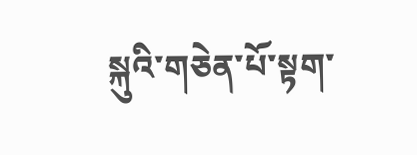སྐུའི་གཅེན་པོ་སྟག་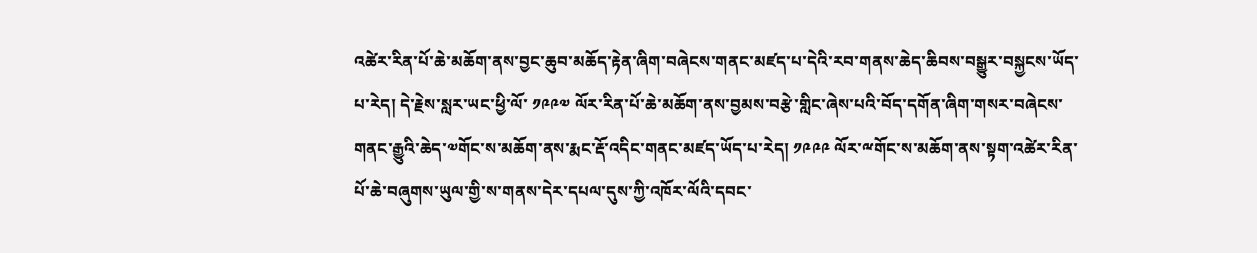འཚེར་རིན་པོ་ཆེ་མཆོག་ནས་བྱང་ཆུབ་མཆོད་རྟེན་ཞིག་བཞེངས་གནང་མཛད་པ་དེའི་རབ་གནས་ཆེད་ཆིབས་བསྒྱུར་བསྐྱངས་ཡོད་པ་རེད། དེ་རྗེས་སླར་ཡང་ཕྱི་ལོ་ ༡༩༩༧ ལོར་རིན་པོ་ཆེ་མཆོག་ནས་བྱམས་བརྩེ་གླིང་ཞེས་པའི་བོད་དགོན་ཞིག་གསར་བཞེངས་གནང་རྒྱུའི་ཆེད་༧གོང་ས་མཆོག་ནས་རྨང་རྡོ་འདིང་གནང་མཛད་ཡོད་པ་རེད། ༡༩༩༩ ལོར་ྋགོང་ས་མཆོག་ནས་སྟག་འཚེར་རིན་པོ་ཆེ་བཞུགས་ཡུལ་གྱི་ས་གནས་དེར་དཔལ་དུས་ཀྱི་འཁོར་ལོའི་དབང་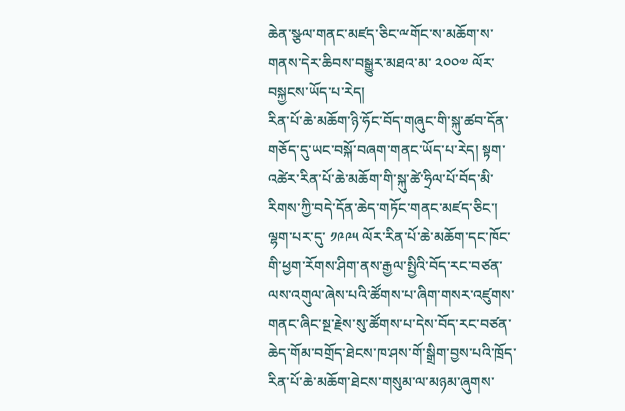ཆེན་སྩལ་གནང་མཛད་ཅིང་ྋགོང་ས་མཆོག་ས་གནས་དེར་ཆིབས་བསྒྱུར་མཐའ་མ་ ༢༠༠༧ ལོར་བསྐྱངས་ཡོད་པ་རེད།
རིན་པོ་ཆེ་མཆོག་ཉི་ཧོང་བོད་གཞུང་གི་སྐུ་ཚབ་དོན་གཅོད་དུ་ཡང་བསྐོ་བཞག་གནང་ཡོད་པ་རེད། སྟག་འཚེར་རིན་པོ་ཆེ་མཆོག་གི་སྐུ་ཚེ་ཧྲིལ་པོ་བོད་མི་རིགས་ཀྱི་བདེ་དོན་ཆེད་གཏོང་གནང་མཛད་ཅིང་། ལྷག་པར་དུ་ ༡༩༩༥ ལོར་རིན་པོ་ཆེ་མཆོག་དང་ཁོང་གི་ཕྱག་རོགས་ཤིག་ནས་རྒྱལ་སྤྱིའི་བོད་རང་བཙན་ལས་འགུལ་ཞེས་པའི་ཚོགས་པ་ཞིག་གསར་འཛུགས་གནང་ཞིང་སྔ་རྗེས་སུ་ཚོགས་པ་དེས་བོད་རང་བཙན་ཆེད་གོམ་བགྲོད་ཐེངས་ཁ་ཤས་གོ་སྒྲིག་བྱས་པའི་ཁྲོད་རིན་པོ་ཆེ་མཆོག་ཐེངས་གསུམ་ལ་མཉམ་ཞུགས་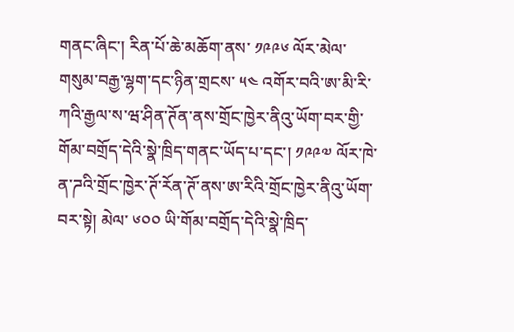གནང་ཞིང་། རིན་པོ་ཆེ་མཆོག་ནས་ ༡༩༩༦ ལོར་མེལ་གསུམ་བརྒྱ་ལྷག་དང་ཉིན་གྲངས་ ༥༤ འགོར་བའི་ཨ་མི་རི་ཀའི་རྒྱལ་ས་ཝ་ཤིན་ཊོན་ནས་གྲོང་ཁྱེར་ནིའུ་ཡོག་བར་གྱི་གོམ་བགྲོད་དེའི་སྣེ་ཁྲིད་གནང་ཡོད་པ་དང་། ༡༩༩༧ ལོར་ཁེ་ན་ཌའི་གྲོང་ཁྱེར་ཊོ་རོན་ཊོ་ནས་ཨ་རིའི་གྲོང་ཁྱེར་ནིའུ་ཡོག་བར་སྟེ། མེལ་ ༦༠༠ ཡི་གོམ་བགྲོད་དེའི་སྣེ་ཁྲིད་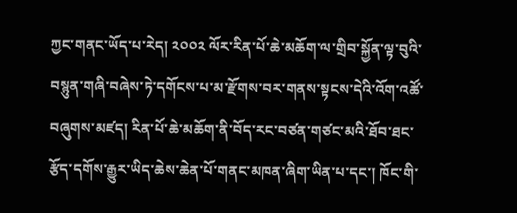ཀྱང་གནང་ཡོད་པ་རེད། ༢༠༠༢ ལོར་རིན་པོ་ཆེ་མཆོག་ལ་གྲིབ་སྐྱོན་ལྟ་བུའི་བསྙུན་གཞི་བཞེས་ཏེ་དགོངས་པ་མ་རྫོགས་བར་གནས་སྟངས་དེའི་འོག་འཚོ་བཞུགས་མཛད། རིན་པོ་ཆེ་མཆོག་ནི་བོད་རང་བཙན་གཙང་མའི་ཐོབ་ཐང་རྩོད་དགོས་རྒྱུར་ཡིད་ཆེས་ཆེན་པོ་གནང་མཁན་ཞིག་ཡིན་པ་དང་། ཁོང་གི་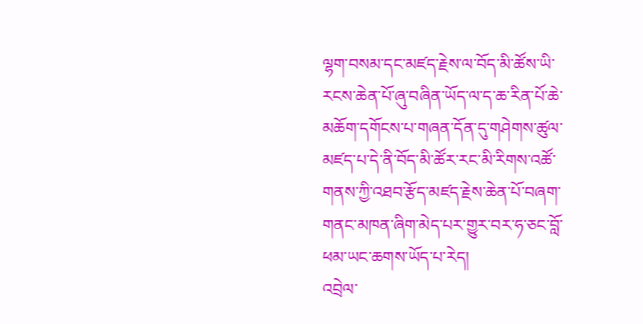ལྷག་བསམ་དང་མཛད་རྗེས་ལ་བོད་མི་ཚོས་ཡི་རངས་ཆེན་པོ་ཞུ་བཞིན་ཡོད་ལ་ད་ཆ་རིན་པོ་ཆེ་མཆོག་དགོངས་པ་གཞན་དོན་དུ་གཤེགས་ཚུལ་མཛད་པ་དེ་ནི་བོད་མི་ཚོར་རང་མི་རིགས་འཚོ་གནས་ཀྱི་འཐབ་རྩོད་མཛད་རྗེས་ཆེན་པོ་བཞག་གནང་མཁན་ཞིག་མེད་པར་གྱུར་བར་ཧ་ཅང་བློ་ཕམ་ཡང་ཆགས་ཡོད་པ་རེད།
འབྲེལ་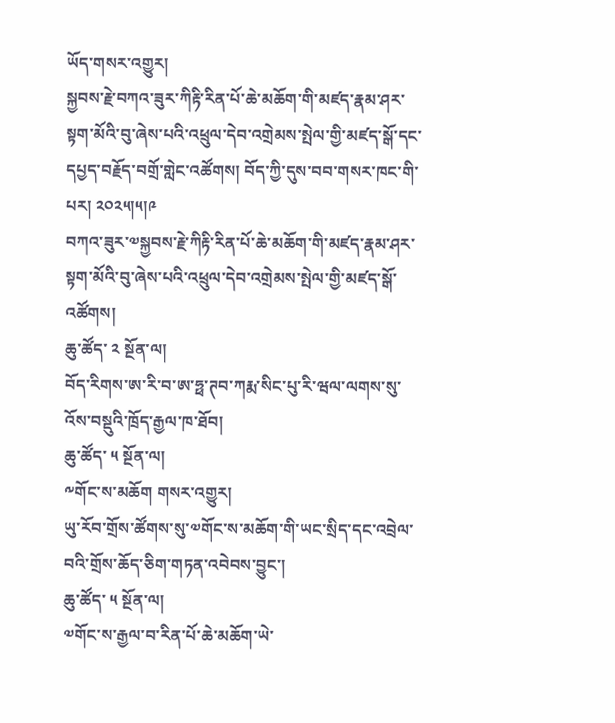ཡོད་གསར་འགྱུར།
སྐྱབས་རྗེ་བཀའ་ཟུར་ཀིརྟི་རིན་པོ་ཆེ་མཆོག་གི་མཛད་རྣམ་ཤར་སྟག་མོའི་བུ་ཞེས་པའི་འཕྲུལ་དེབ་འགྲེམས་སྤེལ་གྱི་མཛད་སྒོ་དང་དཔྱད་བརྗོད་བགྲོ་གླེང་འཚོགས། བོད་ཀྱི་དུས་བབ་གསར་ཁང་གི་པར། ༢༠༢༥།༥།༩
བཀའ་ཟུར་༧སྐྱབས་རྗེ་ཀིརྟི་རིན་པོ་ཆེ་མཆོག་གི་མཛད་རྣམ་ཤར་སྟག་མོའི་བུ་ཞེས་པའི་འཕྲུལ་དེབ་འགྲེམས་སྤེལ་གྱི་མཛད་སྒོ་འཚོགས།
ཆུ་ཚོད་ ༢ སྔོན་ལ།
བོད་རིགས་ཨ་རི་བ་ཨ་ཧྥ་ཊབ་ཀརྨ་སིང་པུ་རི་ཝལ་ལགས་སུ་འོས་བསྡུའི་ཁྲོད་རྒྱལ་ཁ་ཐོབ།
ཆུ་ཚོད་ ༥ སྔོན་ལ།
༸གོང་ས་མཆོག གསར་འགྱུར།
ཡུ་རོབ་གྲོས་ཚོགས་སུ་༧གོང་ས་མཆོག་གི་ཡང་སྲིད་དང་འབྲེལ་བའི་གྲོས་ཆོད་ཅིག་གཏན་འབེབས་བྱུང་།
ཆུ་ཚོད་ ༥ སྔོན་ལ།
༧གོང་ས་རྒྱལ་བ་རིན་པོ་ཆེ་མཆོག་ཡེ་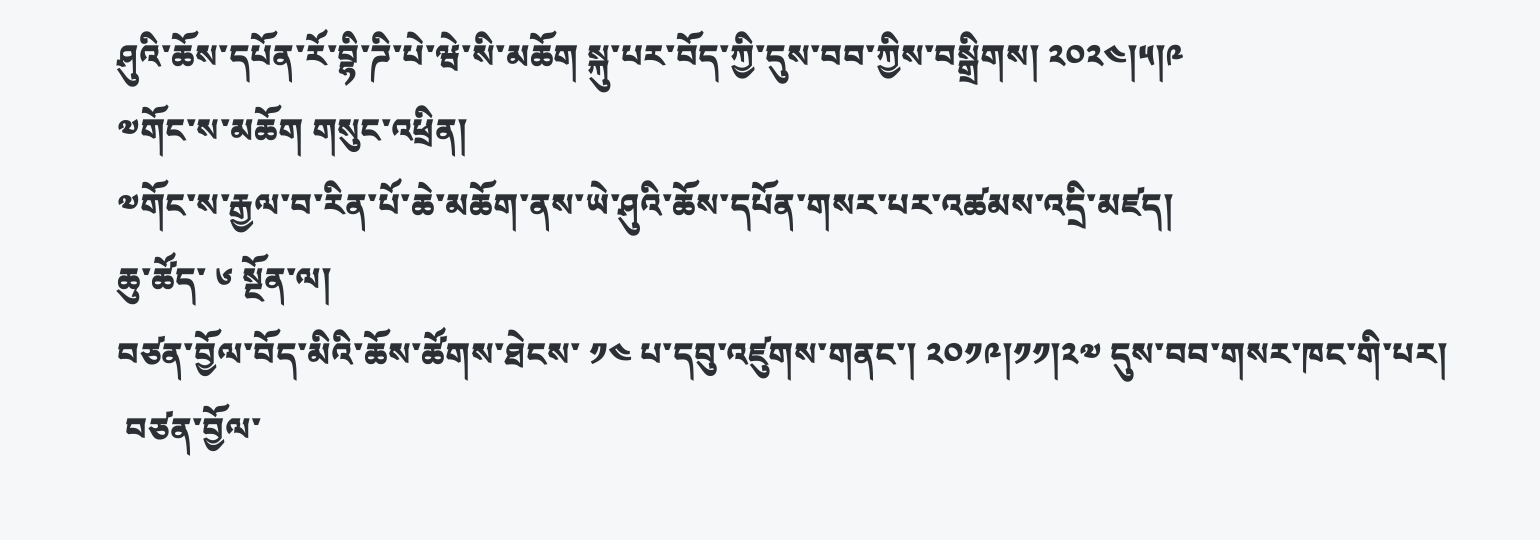ཤུའི་ཆོས་དཔོན་རོ་བྷི་ཌི་པེ་ཝེ་སི་མཆོག སྐུ་པར་བོད་ཀྱི་དུས་བབ་ཀྱིས་བསྒྲིགས། ༢༠༢༤།༥།༩
༧གོང་ས་མཆོག གསུང་འཕྲིན།
༧གོང་ས་རྒྱལ་བ་རིན་པོ་ཆེ་མཆོག་ནས་ཡེ་ཤུའི་ཆོས་དཔོན་གསར་པར་འཚམས་འདྲི་མཛད།
ཆུ་ཚོད་ ༦ སྔོན་ལ།
བཙན་བྱོལ་བོད་མིའི་ཆོས་ཚོགས་ཐེངས་ ༡༤ པ་དབུ་འཛུགས་གནང་། ༢༠༡༩།༡༡།༢༧ དུས་བབ་གསར་ཁང་གི་པར།
 བཙན་བྱོལ་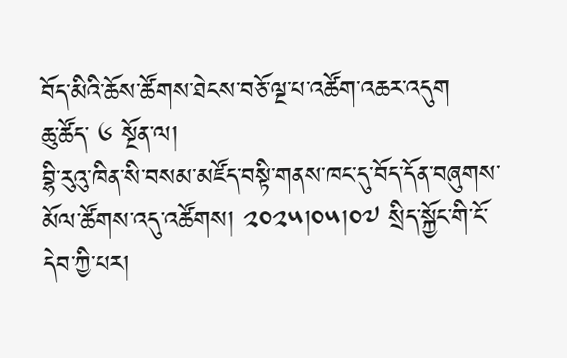བོད་མིའི་ཆོས་ཚོགས་ཐེངས་བཅོ་ལྔ་པ་འཚོག་འཆར་འདུག
ཆུ་ཚོད་ ༦ སྔོན་ལ།
བྷི་རུའུ་ཁིན་སི་བསམ་མཛོད་བསྟི་གནས་ཁང་དུ་བོད་དོན་བཞུགས་མོལ་ཚོགས་འདུ་འཚོགས། ༢༠༢༥།༠༥།༠༧ སྲིད་སྐྱོང་གི་ངོ་དེབ་ཀྱི་པར།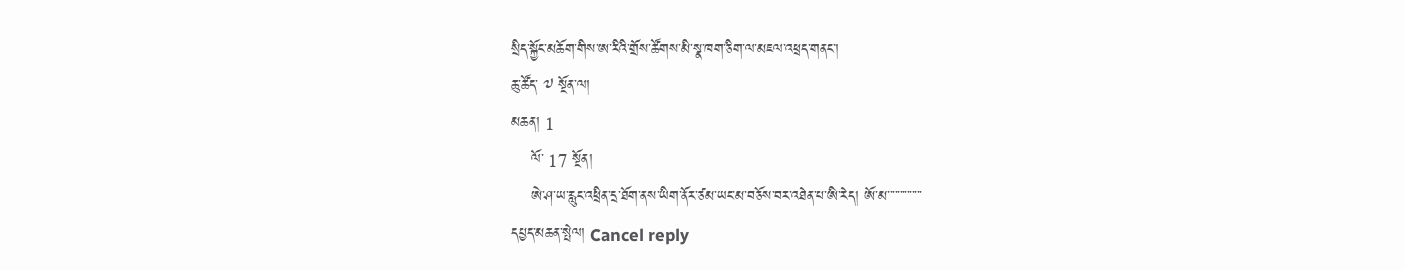སྲིད་སྐྱོང་མཆོག་གིས་ཨ་རིའི་གྲོས་ཚོགས་མི་སྣ་ཁག་ཅིག་ལ་མཇལ་འཕྲད་གནང་།
ཆུ་ཚོད་ ༧ སྔོན་ལ།
མཆན། 1
    ལོ་ 17 སྔོན།
    ཨེ་ཤ་ཡ་རླུང་འཕྲིན་དྲ་ཐོག་ནས་ཡིག་ནོར་ཙམ་ཡང་མ་བཅོས་བར་འཐེན་པ་ཨི་རེད། ཨོ་མ་་་་་་་་་་་་་་
དཔྱད་མཆན་སྤེལ། Cancel reply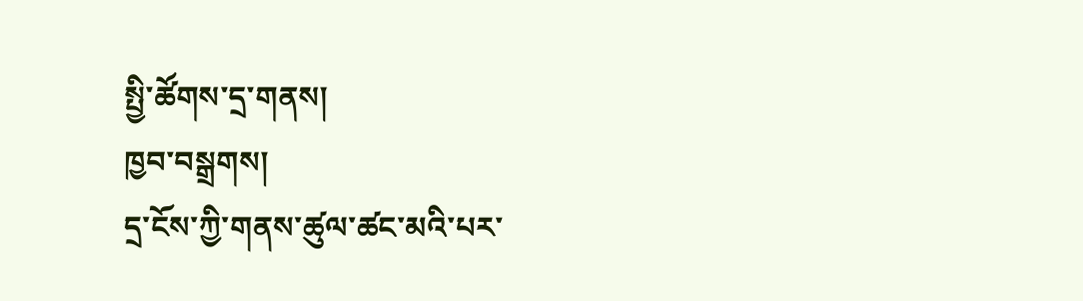སྤྱི་ཚོགས་དྲ་གནས།
ཁྱབ་བསྒྲགས།
དྲ་ངོས་ཀྱི་གནས་ཚུལ་ཚང་མའི་པར་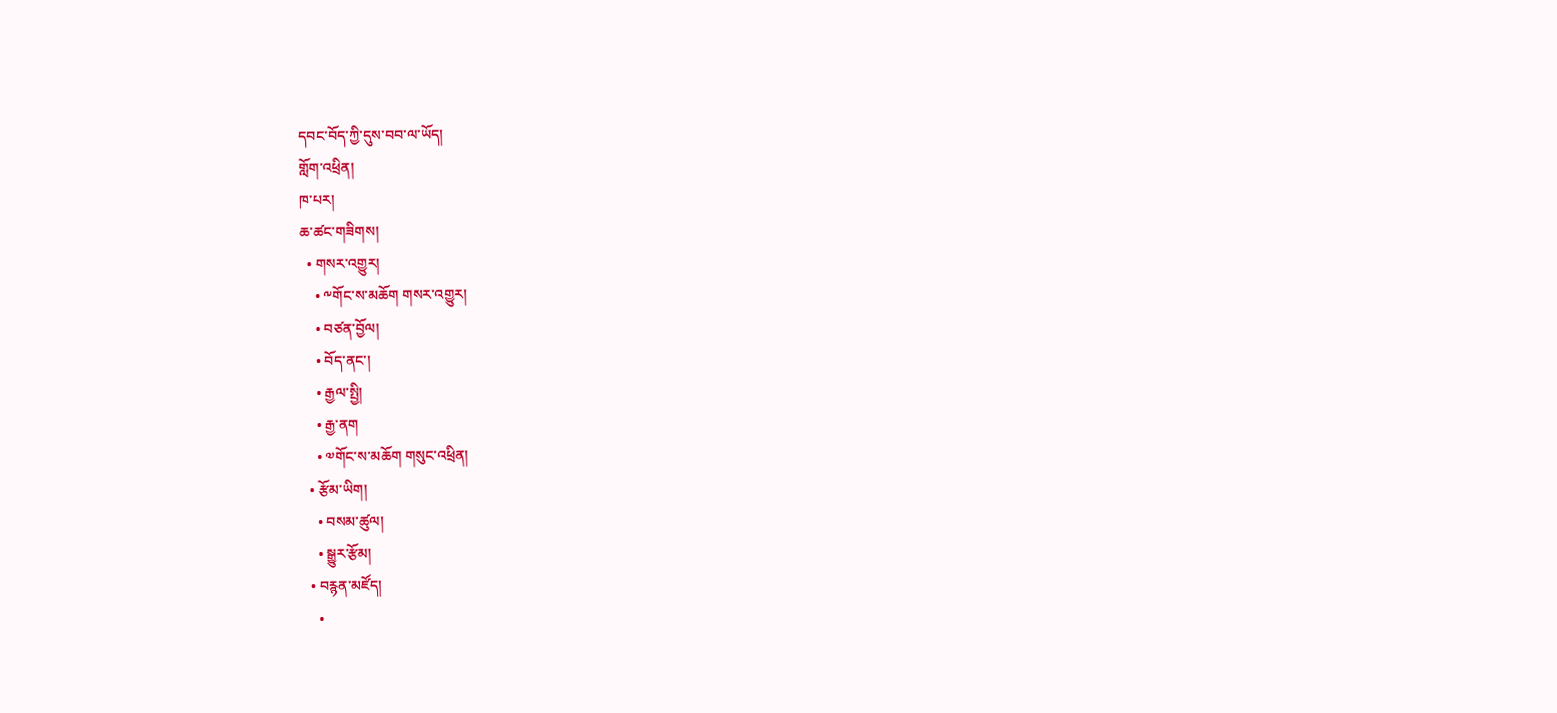དབང་བོད་ཀྱི་དུས་བབ་ལ་ཡོད།
གློག་འཕྲིན།
ཁ་པར།
ཆ་ཚང་གཟིགས།
  • གསར་འགྱུར།
    • ༸གོང་ས་མཆོག གསར་འགྱུར།
    • བཙན་བྱོལ།
    • བོད་ནང་།
    • རྒྱལ་སྤྱི།
    • རྒྱ་ནག
    • ༧གོང་ས་མཆོག གསུང་འཕྲིན།
  • རྩོམ་ཡིག།
    • བསམ་ཚུལ།
    • སྒྱུར་རྩོམ།
  • བརྙན་མཛོད།
    •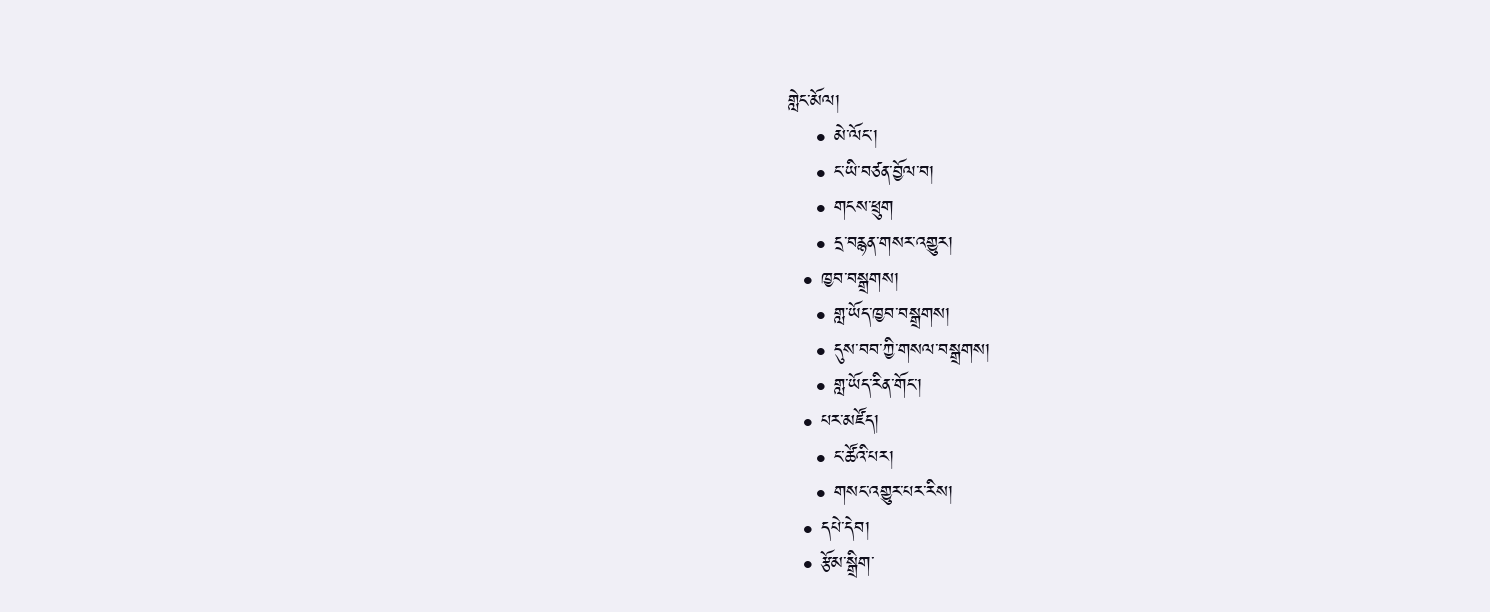གླེང་མོལ།
    • མེ་ལོང་།
    • ང་ཡི་བཙན་བྱོལ་བ།
    • གངས་ཕྲུག
    • དྲ་བརྙན་གསར་འགྱུར།
  • ཁྱབ་བསྒྲགས།
    • གླ་ཡོད་ཁྱབ་བསྒྲགས།
    • དུས་བབ་ཀྱི་གསལ་བསྒྲགས།
    • གླ་ཡོད་རིན་གོང་།
  • པར་མཛོད།
    • ང་ཚོའི་པར།
    • གསང་འགྱུར་པར་རིས།
  • དཔེ་དེབ།
  • རྩོམ་སྒྲིག་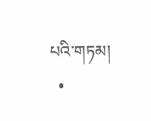པའི་གཏམ།
  •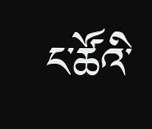ང་ཚོའི་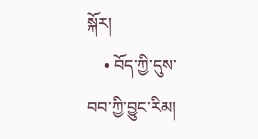སྐོར།
    • བོད་ཀྱི་དུས་བབ་ཀྱི་བྱུང་རིམ།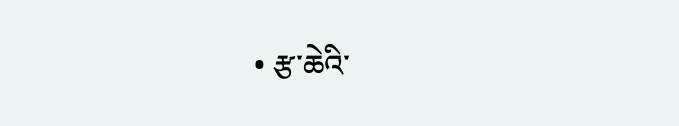• རྩ་ཆེའི་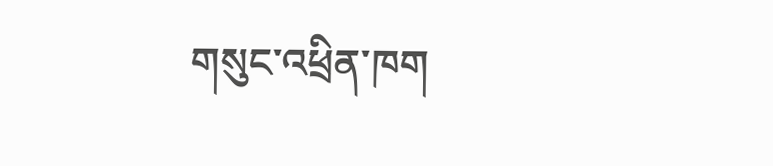གསུང་འཕྲིན་ཁག